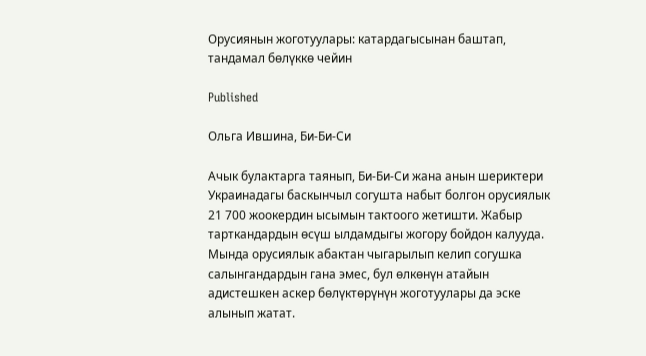Орусиянын жоготуулары: катардагысынан баштап, тандамал бөлүккө чейин

Published

Ольга Ившина, Би-Би-Си

Ачык булактарга таянып, Би-Би-Си жана анын шериктери Украинадагы баскынчыл согушта набыт болгон орусиялык 21 700 жоокердин ысымын тактоого жетишти. Жабыр тарткандардын өсүш ылдамдыгы жогору бойдон калууда. Мында орусиялык абактан чыгарылып келип согушка салынгандардын гана эмес, бул өлкөнүн атайын адистешкен аскер бөлүктөрүнүн жоготуулары да эске алынып жатат.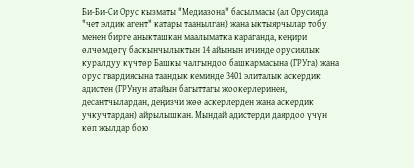Би-Би-Си Орус кызматы "Медиазона" басылмасы (ал Орусияда "чет элдик агент" катары таанылган) жана ыктыярчылар тобу менен бирге аныкташкан маалыматка караганда, кеңири өлчөмдөгү баскынчылыктын 14 айынын ичинде орусиялык куралдуу күчтөр Башкы чалгындоо башкармасына (ГРУга) жана орус гвардиясына таандык кеминде 3401 элиталык аскердик адистен (ГРУнун атайын багыттагы жоокерлеринен, десантчылардан, деңизчи жөө аскерлерден жана аскердик учкучтардан) айрылышкан. Мындай адистерди даярдоо үчүн көп жылдар бою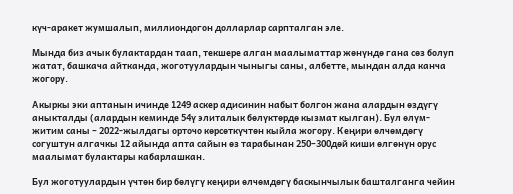күч-аракет жумшалып, миллиондогон долларлар сарпталган эле.

Мында биз ачык булактардан таап, текшере алган маалыматтар жөнүндө гана сөз болуп жатат, башкача айтканда, жоготуулардын чыныгы саны, албетте, мындан алда канча жогору.

Акыркы эки аптанын ичинде 1249 аскер адисинин набыт болгон жана алардын өздүгү аныкталды (алардын кеминде 54ү элиталык бөлүктөрдө кызмат кылган). Бул өлүм-житим саны – 2022-жылдагы орточо көрсөткүчтөн кыйла жогору. Кеңири өлчөмдөгү согуштун алгачкы 12 айында апта сайын өз тарабынан 250–300дөй киши өлгөнүн орус маалымат булактары кабарлашкан.

Бул жоготуулардын үчтөн бир бөлүгү кеңири өлчөмдөгү баскынчылык башталганга чейин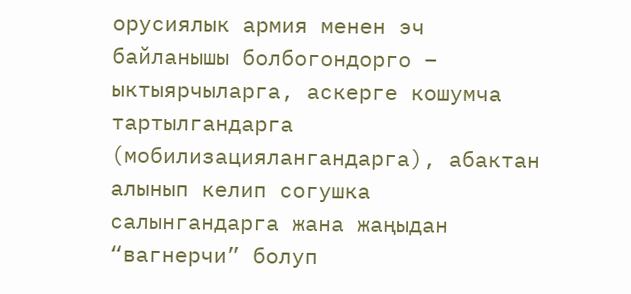орусиялык армия менен эч байланышы болбогондорго – ыктыярчыларга, аскерге кошумча тартылгандарга (мобилизациялангандарга), абактан алынып келип согушка салынгандарга жана жаңыдан “вагнерчи” болуп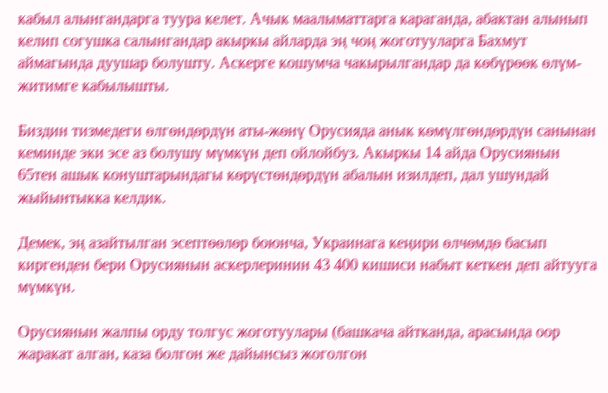кабыл алынгандарга туура келет. Ачык маалыматтарга караганда, абактан алынып келип согушка салынгандар акыркы айларда эң чоң жоготууларга Бахмут аймагында дуушар болушту. Аскерге кошумча чакырылгандар да көбүрөөк өлүм-житимге кабылышты.

Биздин тизмедеги өлгөндөрдүн аты-жөнү Орусияда анык көмүлгөндөрдүн санынан кеминде эки эсе аз болушу мүмкүн деп ойлойбуз. Акыркы 14 айда Орусиянын 65тен ашык конуштарындагы көрүстөндөрдүн абалын изилдеп, дал ушундай жыйынтыкка келдик.

Демек, эң азайтылган эсептөөлөр боюнча, Украинага кеңири өлчөмдө басып киргенден бери Орусиянын аскерлеринин 43 400 кишиси набыт кеткен деп айтууга мүмкүн.

Орусиянын жалпы орду толгус жоготуулары (башкача айтканда, арасында оор жаракат алган, каза болгон же дайынсыз жоголгон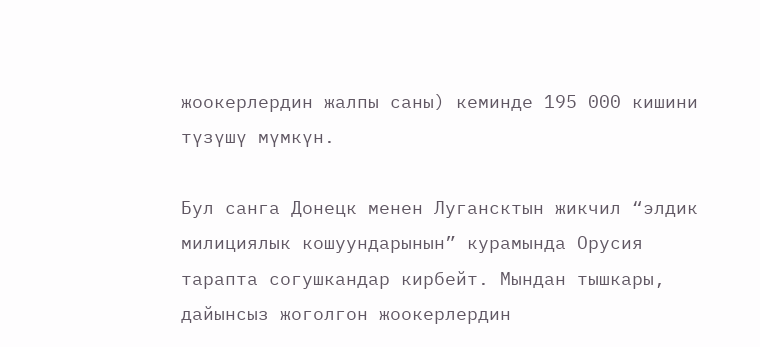жоокерлердин жалпы саны) кеминде 195 000 кишини түзүшү мүмкүн.

Бул санга Донецк менен Лугансктын жикчил “элдик милициялык кошуундарынын” курамында Орусия тарапта согушкандар кирбейт. Мындан тышкары, дайынсыз жоголгон жоокерлердин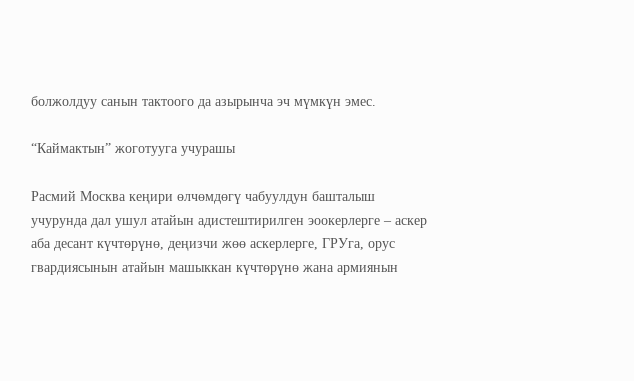болжолдуу санын тактоого да азырынча эч мүмкүн эмес.

“Каймактын” жоготууга учурашы

Расмий Москва кеңири өлчөмдөгү чабуулдун башталыш учурунда дал ушул атайын адистештирилген эоокерлерге – аскер аба десант күчтөрүнө, деңизчи жөө аскерлерге, ГРУга, орус гвардиясынын атайын машыккан күчтөрүнө жана армиянын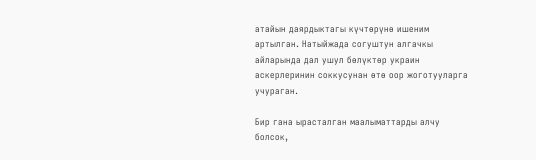атайын даярдыктагы күчтөрүнө ишеним артылган. Натыйжада согуштун алгачкы айларында дал ушул бөлүктөр украин аскерлеринин соккусунан өтө оор жоготууларга учураган.

Бир гана ырасталган маалыматтарды алчу болсок,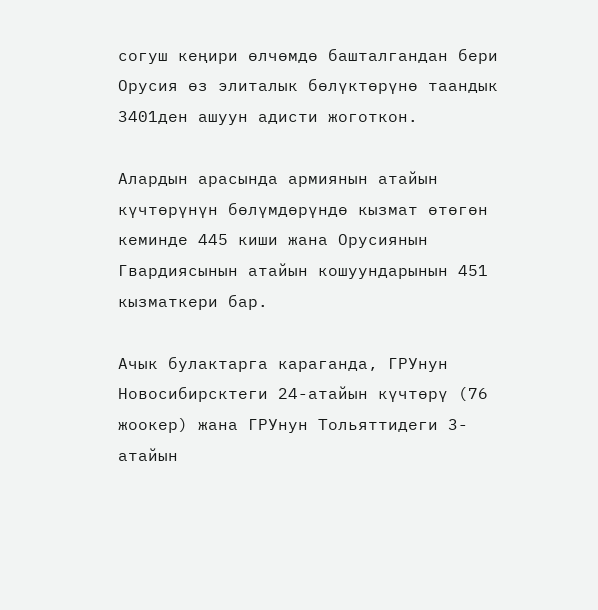согуш кеңири өлчөмдө башталгандан бери Орусия өз элиталык бөлүктөрүнө таандык 3401ден ашуун адисти жоготкон.

Алардын арасында армиянын атайын күчтөрүнүн бөлүмдөрүндө кызмат өтөгөн кеминде 445 киши жана Орусиянын Гвардиясынын атайын кошуундарынын 451 кызматкери бар.

Ачык булактарга караганда, ГРУнун Новосибирсктеги 24-атайын күчтөрү (76 жоокер) жана ГРУнун Тольяттидеги 3-атайын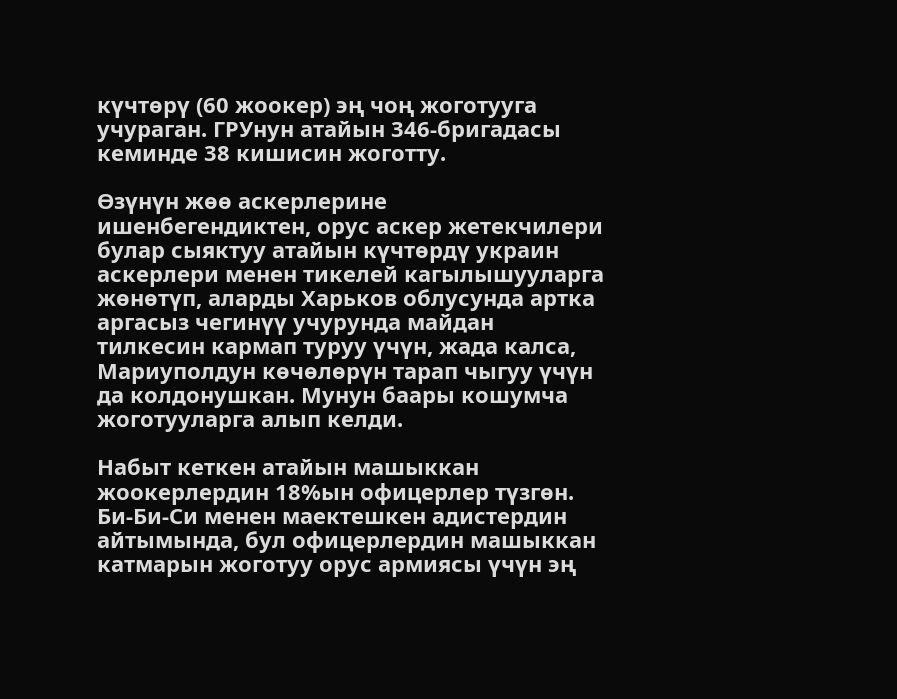күчтөрү (60 жоокер) эң чоң жоготууга учураган. ГРУнун атайын 346-бригадасы кеминде 38 кишисин жоготту.

Өзүнүн жөө аскерлерине ишенбегендиктен, орус аскер жетекчилери булар сыяктуу атайын күчтөрдү украин аскерлери менен тикелей кагылышууларга жөнөтүп, аларды Харьков облусунда артка аргасыз чегинүү учурунда майдан тилкесин кармап туруу үчүн, жада калса, Мариуполдун көчөлөрүн тарап чыгуу үчүн да колдонушкан. Мунун баары кошумча жоготууларга алып келди.

Набыт кеткен атайын машыккан жоокерлердин 18%ын офицерлер түзгөн. Би-Би-Си менен маектешкен адистердин айтымында, бул офицерлердин машыккан катмарын жоготуу орус армиясы үчүн эң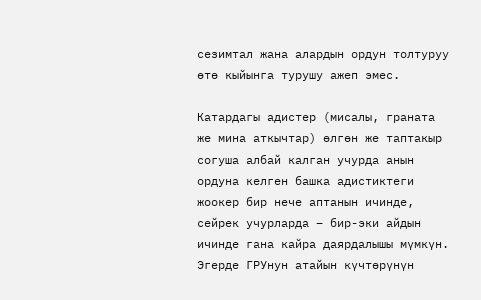сезимтал жана алардын ордун толтуруу өтө кыйынга турушу ажеп эмес.

Катардагы адистер (мисалы, граната же мина аткычтар) өлгөн же таптакыр согуша албай калган учурда анын ордуна келген башка адистиктеги жоокер бир нече аптанын ичинде, сейрек учурларда – бир-эки айдын ичинде гана кайра даярдалышы мүмкүн. Эгерде ГРУнун атайын күчтөрүнүн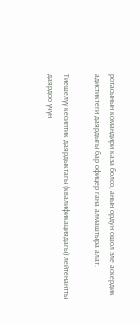ротасынын командири каза болсо, анын ордун ошол эле аскердик адистиктеги даярдыгы бар офицер гана алмаштыра алат.

Тиешелүү кесиптик даярдыктагы (квалификациядагы) лейтенантты даярдоо үчүн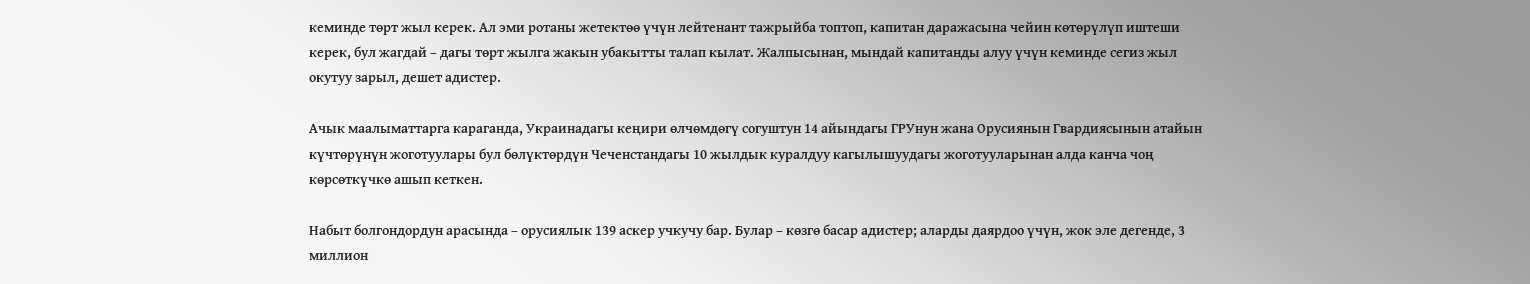кеминде төрт жыл керек. Ал эми ротаны жетектөө үчүн лейтенант тажрыйба топтоп, капитан даражасына чейин көтөрүлүп иштеши керек, бул жагдай – дагы төрт жылга жакын убакытты талап кылат. Жалпысынан, мындай капитанды алуу үчүн кеминде сегиз жыл окутуу зарыл, дешет адистер.

Ачык маалыматтарга караганда, Украинадагы кеңири өлчөмдөгү согуштун 14 айындагы ГРУнун жана Орусиянын Гвардиясынын атайын күчтөрүнүн жоготуулары бул бөлүктөрдүн Чеченстандагы 10 жылдык куралдуу кагылышуудагы жоготууларынан алда канча чоң көрсөткүчкө ашып кеткен.

Набыт болгондордун арасында – орусиялык 139 аскер учкучу бар. Булар – көзгө басар адистер; аларды даярдоо үчүн, жок эле дегенде, 3 миллион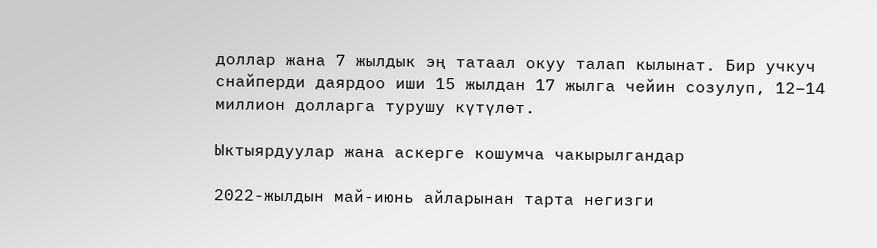доллар жана 7 жылдык эң татаал окуу талап кылынат. Бир учкуч снайперди даярдоо иши 15 жылдан 17 жылга чейин созулуп, 12–14 миллион долларга турушу күтүлөт.

Ыктыярдуулар жана аскерге кошумча чакырылгандар

2022-жылдын май-июнь айларынан тарта негизги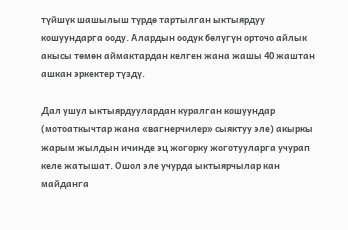түйшүк шашылыш түрдө тартылган ыктыярдуу кошуундарга ооду. Алардын оодук бөлүгүн орточо айлык акысы төмөн аймактардан келген жана жашы 40 жаштан ашкан эркектер түздү.

Дал ушул ыктыярдуулардан куралган кошуундар (мотоаткычтар жана «вагнерчилер» сыяктуу эле) акыркы жарым жылдын ичинде эц жогорку жоготууларга учурап келе жатышат. Ошол эле учурда ыктыярчылар кан майданга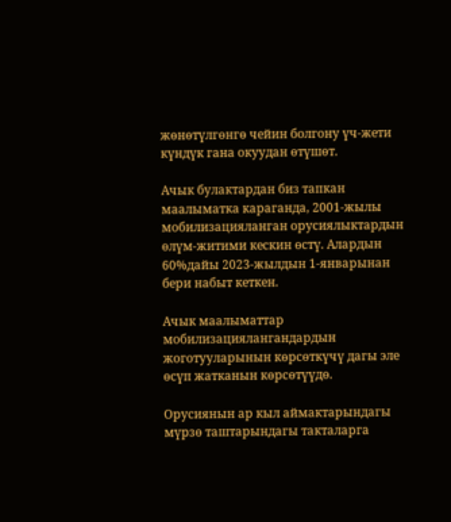жөнөтүлгөнгө чейин болгону үч-жети күндүк гана окуудан өтүшөт.

Ачык булактардан биз тапкан маалыматка караганда, 2001-жылы мобилизацияланган орусиялыктардын өлүм-житими кескин өстү. Алардын 60%дайы 2023-жылдын 1-январынан бери набыт кеткен.

Ачык маалыматтар мобилизациялангандардын жоготууларынын көрсөткүчү дагы эле өсүп жатканын көрсөтүүдө.

Орусиянын ар кыл аймактарындагы мүрзө таштарындагы такталарга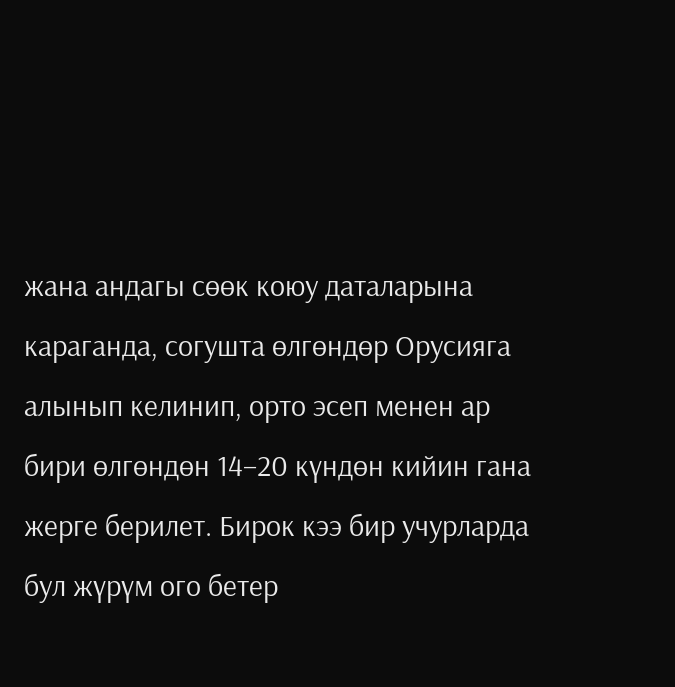жана андагы сөөк коюу даталарына караганда, согушта өлгөндөр Орусияга алынып келинип, орто эсеп менен ар бири өлгөндөн 14–20 күндөн кийин гана жерге берилет. Бирок кээ бир учурларда бул жүрүм ого бетер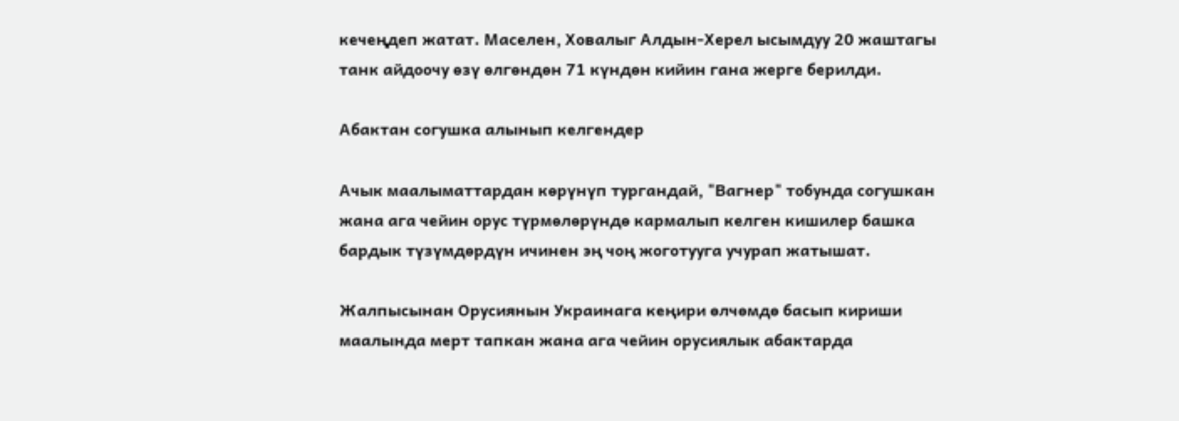кечеңдеп жатат. Маселен, Ховалыг Алдын-Херел ысымдуу 20 жаштагы танк айдоочу өзү өлгөндөн 71 күндөн кийин гана жерге берилди.

Абактан согушка алынып келгендер

Ачык маалыматтардан көрүнүп тургандай, "Вагнер" тобунда согушкан жана ага чейин орус түрмөлөрүндө кармалып келген кишилер башка бардык түзүмдөрдүн ичинен эң чоң жоготууга учурап жатышат.

Жалпысынан Орусиянын Украинага кеңири өлчөмдө басып кириши маалында мерт тапкан жана ага чейин орусиялык абактарда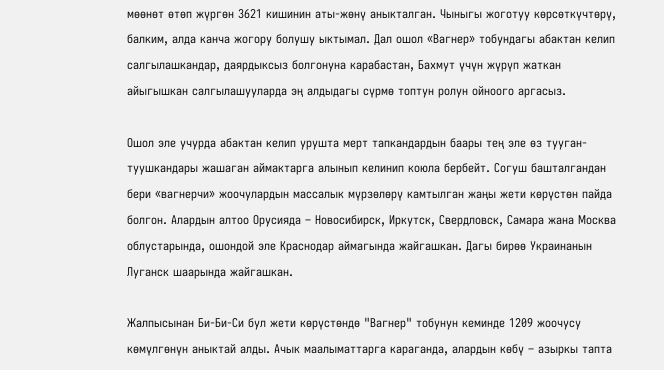мөөнөт өтөп жүргөн 3621 кишинин аты-жөнү аныкталган. Чыныгы жоготуу көрсөткүчтөрү, балким, алда канча жогору болушу ыктымал. Дал ошол «Вагнер» тобундагы абактан келип салгылашкандар, даярдыксыз болгонуна карабастан, Бахмут үчүн жүрүп жаткан айыгышкан салгылашууларда эң алдыдагы сүрмө топтун ролун ойноого аргасыз.

Ошол эле учурда абактан келип урушта мерт тапкандардын баары тең эле өз тууган-туушкандары жашаган аймактарга алынып келинип коюла бербейт. Согуш башталгандан бери «вагнерчи» жоочулардын массалык мүрзөлөрү камтылган жаңы жети көрүстөн пайда болгон. Алардын алтоо Орусияда – Новосибирск, Иркутск, Свердловск, Самара жана Москва облустарында, ошондой эле Краснодар аймагында жайгашкан. Дагы бирөө Украинанын Луганск шаарында жайгашкан.

Жалпысынан Би-Би-Си бул жети көрүстөндө "Вагнер" тобунун кеминде 1209 жоочусу көмүлгөнүн аныктай алды. Ачык маалыматтарга караганда, алардын көбү – азыркы тапта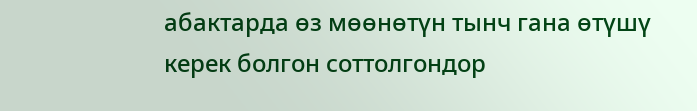абактарда өз мөөнөтүн тынч гана өтүшү керек болгон соттолгондор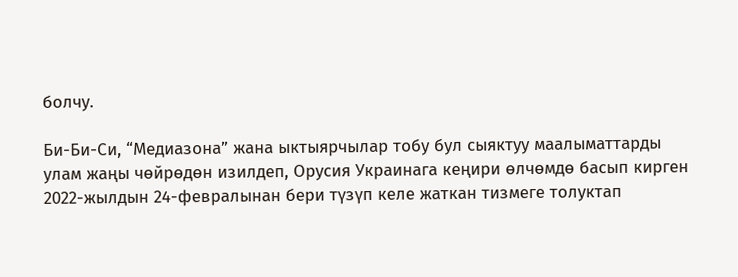болчу.

Би-Би-Си, “Медиазона” жана ыктыярчылар тобу бул сыяктуу маалыматтарды улам жаңы чөйрөдөн изилдеп, Орусия Украинага кеңири өлчөмдө басып кирген 2022-жылдын 24-февралынан бери түзүп келе жаткан тизмеге толуктап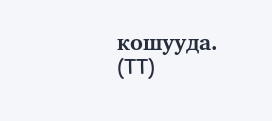кошууда. (TT)